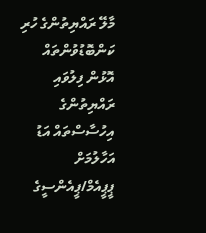މާލޭ ރައްޔިތުންގެ ހުރި ކަންބޮޑުވުންތައް އޮޅުން ފިލުވައި ރައްޔިތުންގެ އިހުސާސްތައް އަޑު އަހާލުމަށް ޕީޕީއެމް/ޕީއެންސީގެ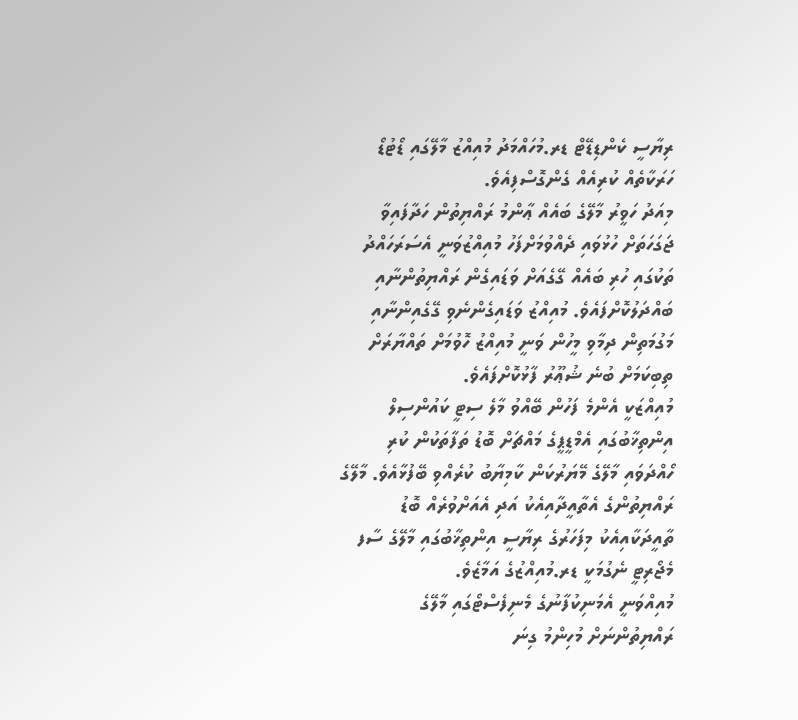ރިޔާސީ ކެންޑިޑޭޓް ޑރ.މުހައްމަދު މުއިއްޒު މާލޭގައި ޑޯޓުޑޯ ހަރަކާތެއް ކުރިއެއް ގެންގޮސްފިއެވެ.
މިއަދު ހަވީރު މާލޭގެ ބައެއް ޢާންމު ރައްޔިތުން ހަދާފައިވާ ޖަގަހަތަށް ހުޅުވައި ދެއްވުމަށްފަހު މުއިއްޒުވަނީ އެސަރަހައްދު ތަކުގައި ހުރި ބައެއް ގޭގެއަށް ވަޑައިގެން ރައްޔިތުންނާއި ބައްދަލުކޮށްފައެވެ. މުއިއްޒު ވަޑައިގެންނެވި ގޭގެއިންނާއި މަގުމަތިން ދިމާވި މީހުން ވަނީ މުއިއްޒު ހޮވުމަށް ތައްޔާރަށް ތިބިކަމަށް ބުނެ ޝުޢޫރު ފާޅުކޮށްފައެވެ.
މުއިއްޒަކީ އެންމެ ފަހުން ބޭއްވު މާލެ ސިޓީ ކައުންސިލް އިންތިޚާބުގައި އެމްޑީޕީގެ މައްޗަށް ބޮޑު ތަފާތަކުން ކުރި ހޯއްދަވައި މާލޭގެ މޭޔަރުކަން ކާމިޔާބު ކުރެއްވި ބޭފުޅާއެވެ. މާލޭގެ ރައްޔިތުންގެ އެތާއީދާއިއެކު އަދި އެއަށްވުރެއް ބޮޑު ތާއީދަކާއިއެކު މިފަހަރުގެ ރިޔާސީ އިންތިޚާބުގައި މާލޭގެ ސާފ މެޖޯރިޓީ ނެގުމަކީ ޑރ.މުއިއްޒުގެ އަމާޒެވެ.
މުއިއްވަނީ އެމަނިކުފާނުގެ މެނިފެސްޓޯގައި މާލޭގެ ރައްޔިތުންނަށް މުހިންމު ގިނަ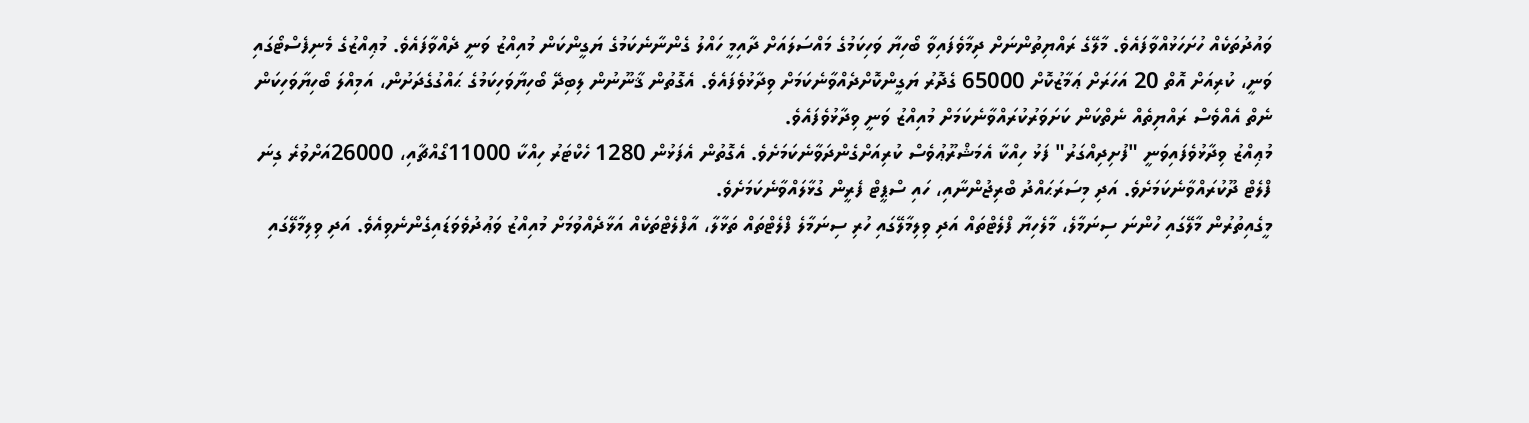ވައުދުތަކެއް ހުށަހަޅުއްވާފައެވެ. މާލޭގެ ރައްޔިތުންނަށް ދިމާވެފައިވާ ބޯހިޔާ ވަހިކަމުގެ މައްސަލައަށް ދާއިމީ ހައްލު ގެންނާނެކަމުގެ ޔަގީންކަން މުއިއްޒު ވަނީ ދެއްވާފައެވެ. މުޢިއްޒުގެ މެނިފެސްޓޯގައި ވަނީ، ކުރިއަށް އޮތް 20 އަހަރަށް ޢަމާޒުކޮށް 65000 ގެދޮރު ޔަގީންކޮށްދެއްވާނެކަމަށް ވިދާޅުވެފައެވެ. އެގޮތުން ޤާނޫނުން ލިބިދޭ ބޯހިޔާވަހިކަމުގެ ޙައްގުގެދަށުން، އަމިއްލަ ބޯހިޔާވަހިކަން ނެތް އެއްވެސް ރައްޔިތެއް ނެތްކަން ކަށަވަރުކުރައްވާނެކަމަށް މުއިއްޒު ވަނީ ވިދާޅުވެފައެވެ.
މުޢިއްޒު ވިދާޅުވެފައިވަނީ "ފުށިދިއްގަރު" ފަޅު ހިއްކާ އެމަޝްރޫޢުވެސް ކުރިއަށްގެންދަވާނެކަމަށެވެ. އެގޮތުން އެފަޅުން 1280 ހެކްޓަރު ހިއްކާ 11000ގޯއްޗާއި، 26000އަށްވުރެ ގިނަ ފްލެޓް ދޫކުރައްވާނެކަމަށެވެ. އަދި މިސަރަޙައްދު ބްރިޖުންނާއި، ހައި ސްޕީޓް ފެރީން ގުޅާލައްވާނެކަމަށެވެ.
މީގެއިތުރުން މާލޭގައި ހުންނަ ސިނަމާލެ، މާލެހިޔާ ފްލެޓްތައް އަދި ވިލިމާލޭގައި ހުރި ސިނަމާލެ ފްލެޓްތައް ތަޅާލާ، އާފްލެޓްތަކެއް އަޅާދެއްވުމަށް މުއިއްޒު ވަޢުދުވެވަޑައިގެންނެވިއެވެ. އަދި ވިލިމާލޭގައި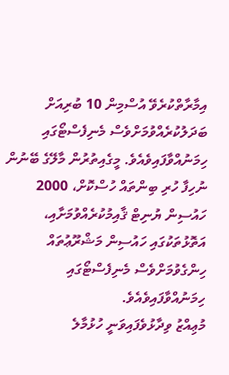އިމާރާތްކުރެވޭ އުސްމިން 10 ބުރިއަށް ބަދަލުކުރެއްވުމަށްވެސް މެނިފެސްޓޯގައި ހިމަނުއްވާފައިވެއެވެ. މީގެއިތުރުން މާލޭގެ ބޭނުން ނުހިފާ ހުރި ބިންތައް ހުސްކޮށް، 2000 ހައުސިން ޔުނިޓް ޤާއިމުކުރެއްވުމަށާއި، އަތޮޅުތަކުގައި ހައުސިން މަޝްރޫޢުތައް ހިންގެވުމަށްވެސް މެނިފެސްޓޯގައި ހިމަނުއްވާފައިވެއެވެ.
މުޢިއްޒު ވިދާޅުވެފައިވަނީ ހުޅުމާލެ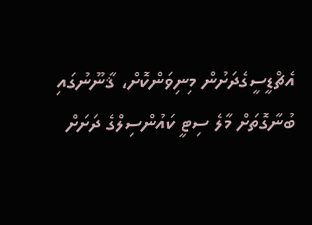އެޗްޑީސީގެދަށުން މިނިވަންކޮށް، ޤާނޫނުގައި ބުނާގޮތަށް މާލެ ސިޓީ ކައުންސިލްގެ ދަށަށް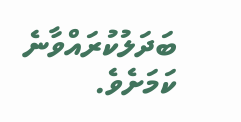ބަދަލުކުރައްވާނެ ކަމަށެވެ.